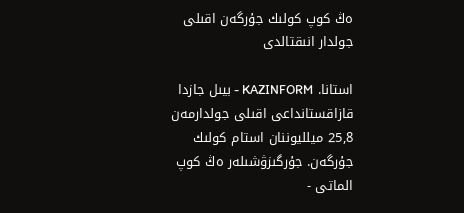ەڭ كوپ كولىك جۇرگەن اقىلى جولدار انىقتالدى

استانا. KAZINFORM - بيىل جازدا قازاقستانداعى اقىلى جولدارمەن 25,8 ميلليوننان استام كولىك جۇرگەن. جۇرگىزۋشىلەر ەڭ كوپ الماتى -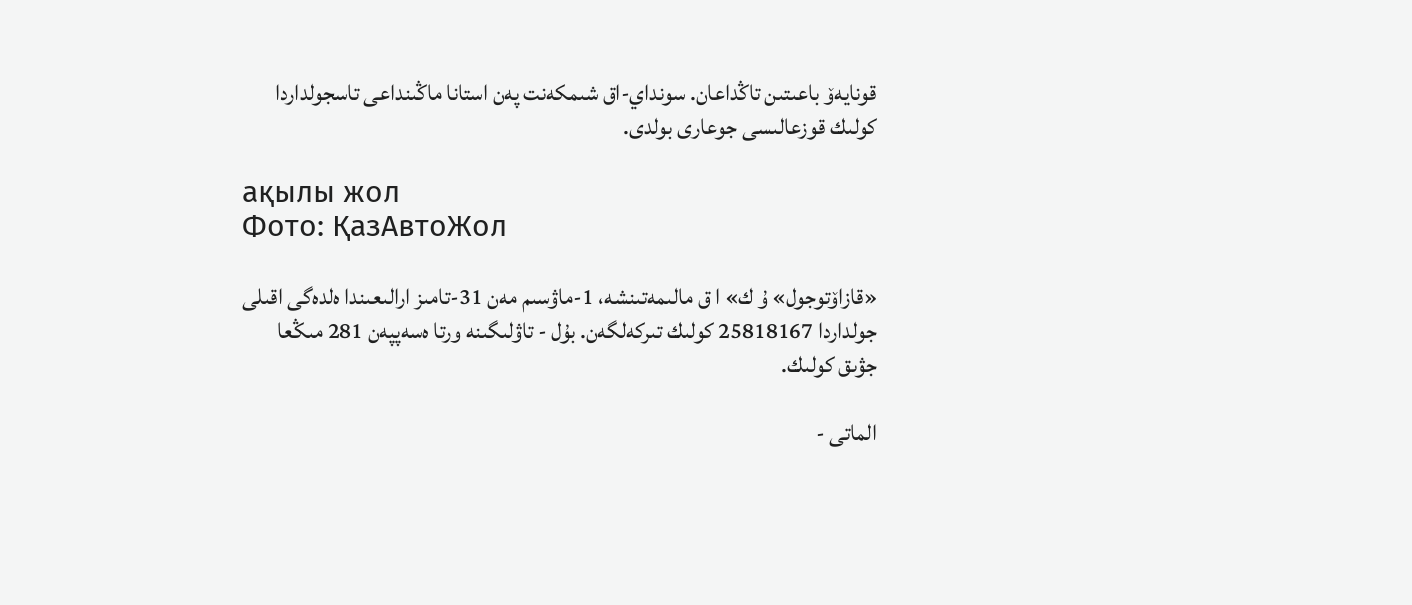قونايەۆ باعىتىن تاڭداعان. سونداي-اق شىمكەنت پەن استانا ماڭىنداعى تاسجولداردا كولىك قوزعالىسى جوعارى بولدى.

ақылы жол
Фото: ҚазАвтоЖол

«قازاۆتوجول» ۇ ك» ا ق مالىمەتىنشە، 1-ماۋسىم مەن 31-تامىز ارالىعىندا ەلدەگى اقىلى جولداردا 25818167 كولىك تىركەلگەن. بۇل - تاۋلىگىنە ورتا ەسەپپەن 281 مىڭعا جۋىق كولىك.

الماتى -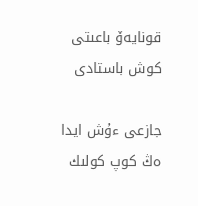قونايەۆ باعىتى كوش باستادى

جازعى ءۇش ايدا ەڭ كوپ كولىك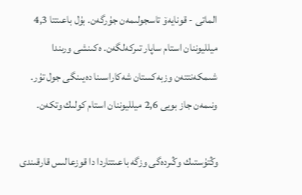الماتى - قونايەۆ تاسجولىمەن جۇرگەن. بۇل باعىتتا 4,3 ميلليوننان استام ساپار تىركەلگەن. ەكىنشى ورىندا شىمكەنتتەن وزبەكستان شەكاراسىنا دەيىنگى جول تۇر. ونىمەن جاز بويى 2,6 ميلليوننان استام كولىك وتكەن.

وڭتۇستىك وڭىردەگى وزگە باعىتتاردا دا قوزعالىس قارقىندى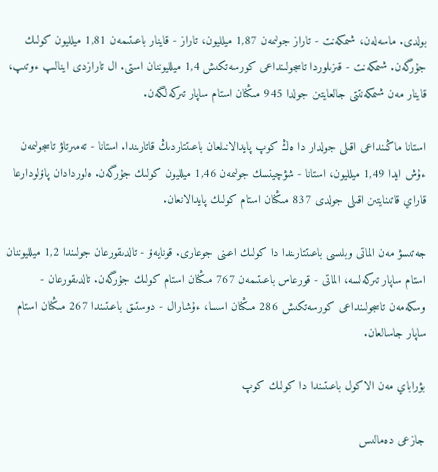بولدى. ماسەلەن، شىمكەنت - تاراز جولىمەن 1,87 ميلليون، تاراز - قاينار باعىتىمەن 1,81 ميلليون كولىك جۇرگەن. شىمكەنت - قىزىلوردا تاسجولىنداعى كورسەتكىش 1,4 ميلليوننان استى. ال تارازدى اينالىپ ءوتىپ، قاينار مەن شىمكەنتتى جالعايتىن جولدا 945 مىڭنان استام ساپار تىركەلگەن.

استانا ماڭىنداعى اقىلى جولدار دا ەڭ كوپ پايدالانىلعان باعىتتاردىڭ قاتارىندا. استانا - تەمىرتاۋ تاسجولىمەن ءۇش ايدا 1,49 ميلليون، استانا - شۋچينسك جولىمەن 1,46 ميلليون كولىك جۇرگەن. ەلوردادان پاۆلودارعا قاراي قاتىنايتىن اقىلى جولدى 837 مىڭنان استام كولىك پايدالانعان.

جەتىسۋ مەن الماتى وبلىسى باعىتتارىندا دا كولىك اعىنى جوعارى. قونايەۆ - تالدىقورعان جولىندا 1,2 ميلليوننان استام ساپار تىركەلسە، الماتى - قورعاس باعىتىمەن 767 مىڭنان استام كولىك جۇرگەن. تالدىقورعان - وسكەمەن تاسجولىنداعى كورسەتكىش 286 مىڭنان اسسا، ءۇشارال - دوستىق باعىتىندا 267 مىڭنان استام ساپار جاسالعان.

بۋراباي مەن الاكول باعىتىندا دا كولىك كوپ

جازعى دەمالىس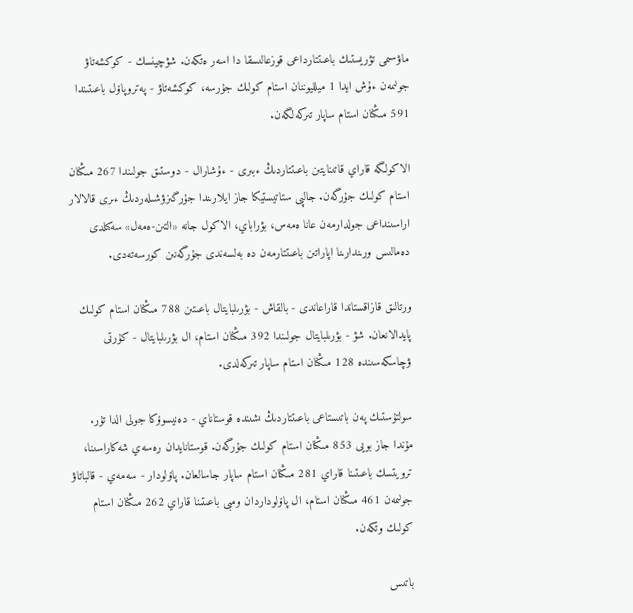ماۋسىمى تۋريستىك باعىتتارداعى قوزعالىسقا دا اسەر ەتكەن. شۋچينسك - كوكشەتاۋ جولىمەن ءۇش ايدا 1 ميلليوننان استام كولىك جۇرسە، كوكشەتاۋ - پەتروپاۆل باعىتىندا 591 مىڭنان استام ساپار تىركەلگەن.

الاكولگە قاراي قاتىنايتىن باعىتتاردىڭ ءبىرى - ءۇشارال - دوستىق جولىندا 267 مىڭنان استام كولىك جۇرگەن. جالپى ستاتيستيكا جاز ايلارىندا جۇرگىزۋشىلەردىڭ ءىرى قالالار اراسىنداعى جولدارمەن عانا ەمەس، بۋراباي، الاكول جانە «التىن-ەمەل» سەكىلدى دەمالىس ورىندارىنا اپاراتىن باعىتتارمەن دە بەلسەندى جۇرگەنىن كورسەتەدى.

ورتالىق قازاقستاندا قاراعاندى - بالقاش - بۋرىلبايتال باعىتىن 788 مىڭنان استام كولىك پايدالانعان. شۋ - بۋرىلبايتال جولىندا 392 مىڭنان استام، ال بۋرىلبايتال - كۇرتى ۋچاسكەسىندە 128 مىڭنان استام ساپار تىركەلدى.

سولتۇستىك پەن باتىستاعى باعىتتاردىڭ ىشىندە قوستاناي - دەنيسوۆكا جولى الدا تۇر. مۇندا جاز بويى 853 مىڭنان استام كولىك جۇرگەن. قوستانايدان رەسەي شەكاراسىنا، ترويتسك باعىتىنا قاراي 281 مىڭنان استام ساپار جاسالعان. پاۆلودار - سەمەي - قالباتاۋ جولىمەن 461 مىڭنان استام، ال پاۆلوداردان ومبى باعىتىنا قاراي 262 مىڭنان استام كولىك وتكەن.

باتىس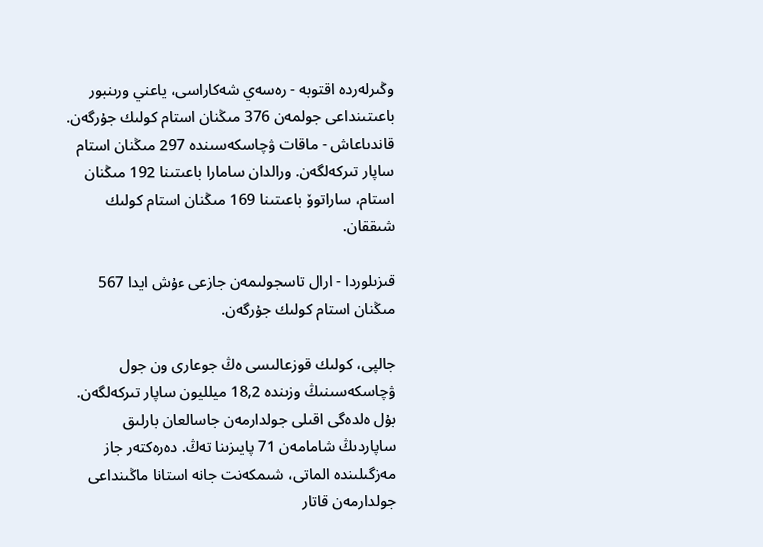وڭىرلەردە اقتوبە - رەسەي شەكاراسى، ياعني ورىنبور باعىتىنداعى جولمەن 376 مىڭنان استام كولىك جۇرگەن. قاندىاعاش - ماقات ۋچاسكەسىندە 297 مىڭنان استام ساپار تىركەلگەن. ورالدان سامارا باعىتىنا 192 مىڭنان استام، ساراتوۆ باعىتىنا 169 مىڭنان استام كولىك شىققان.

قىزىلوردا - ارال تاسجولىمەن جازعى ءۇش ايدا 567 مىڭنان استام كولىك جۇرگەن.

جالپى، كولىك قوزعالىسى ەڭ جوعارى ون جول ۋچاسكەسىنىڭ وزىندە 18,2 ميلليون ساپار تىركەلگەن. بۇل ەلدەگى اقىلى جولدارمەن جاسالعان بارلىق ساپاردىڭ شامامەن 71 پايىزىنا تەڭ. دەرەكتەر جاز مەزگىلىندە الماتى، شىمكەنت جانە استانا ماڭىنداعى جولدارمەن قاتار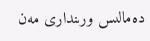دەمالىس ورىندارى مەن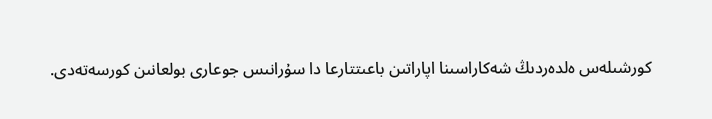كورشىلەس ەلدەردىڭ شەكاراسىنا اپاراتىن باعىتتارعا دا سۇرانىس جوعارى بولعانىن كورسەتەدى.